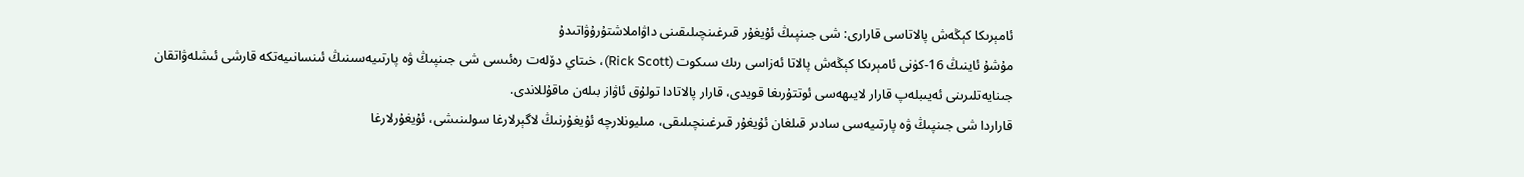ئامېرىكا كېڭەش پالاتاسى قارارى: شى جىنپىڭ ئۇيغۇر قىرغىنچىلىقىنى داۋاملاشتۇرۇۋاتىدۇ
مۇشۇ ئاينىڭ 16-كۈنى ئامېرىكا كېڭەش پالاتا ئەزاسى رىك سىكوت (Rick Scott)، خىتاي دۆلەت رەئىسى شى جىنپىڭ ۋە پارتىيەسىنىڭ ئىنسانىيەتكە قارشى ئىشلەۋاتقان جىنايەتلىرىنى ئەيىبلەپ قارار لايىھەسى ئوتتۇرىغا قويدى، قارار پالاتادا تولۇق ئاۋاز بىلەن ماقۇللاندى.
قاراردا شى جىنپىڭ ۋە پارتىيەسى سادىر قىلغان ئۇيغۇر قىرغىنچىلىقى، مىليونلارچە ئۇيغۇرنىڭ لاگېرلارغا سولىنىشى، ئۇيغۇرلارغا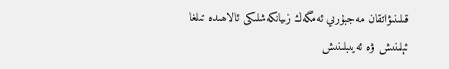قىلىنىۋاتقان مەجبۇرىي ئەمگەك زىيانكەشلىكى ئالاھىدە تىلغا ئېلىنىش ۋە ئەيىبلىنىش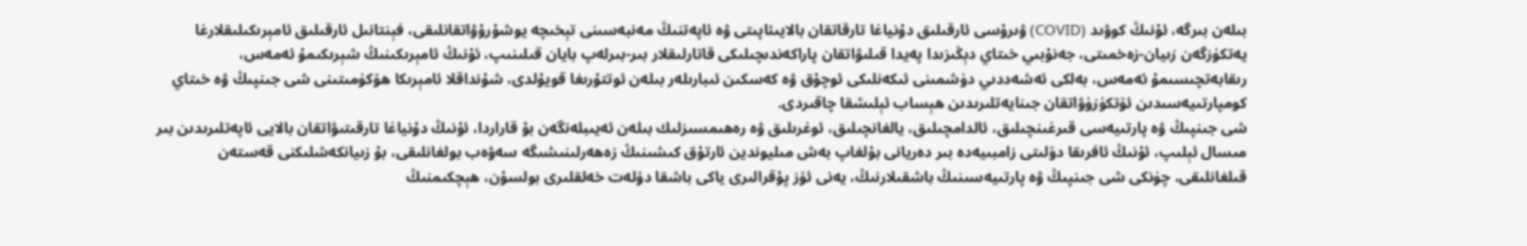بىلەن بىرگە، ئۇنىڭ كوۋىد (COVID) ۋىرۇسى ئارقىلىق دۇنياغا تارقاتقان بالايىئاپىتى ۋە ئاپەتنىڭ مەنبەسىنى تېخىچە يوشۇرۇۋاتقانلىقى، فېنتانىل ئارقىلىق ئامېرىكىلىقلارغا يەتكۈزگەن زىيان-زەخمىتى، جەنۇبىي خىتاي دېڭىزىدا پەيدا قىلىۋاتقان پاراكەندىچىلىكى قاتارلىقلار بىر-بىرلەپ بايان قىلىنىپ، ئۇنىڭ ئامېرىكىنىڭ شېرىكىمۇ ئەمەس، رىقابەتچىسىمۇ ئەمەس، بەلكى ئەشەددىي دۈشمىنى ئىكەنلىكى ئوچۇق ۋە كەسكىن ئىبارىلەر بىلەن ئوتتۇرىغا قويۇلدى، شۇنداقلا ئامېرىكا ھۆكۈمىتىنى شى جىنپىڭ ۋە خىتاي كومپارتىيەسىدىن ئۆتكۈزۈۋاتقان جىنايەتلىرىدىن ھېساب ئېلىشقا چاقىردى.
شى جىنپىڭ ۋە پارتىيەسى قىرغىنچىلىق، ئالدامچىلىق، يالغانچىلىق، ئوغرىلىق ۋە رەھىمسىزلىك بىلەن ئەيىبلەنگەن بۇ قاراردا، ئۇنىڭ دۇنياغا تارقىتىۋاتقان بالايى ئاپەتلىرىدىن بىر مىسال ئېلىپ، ئۇنىڭ ئافرىقا دۆلىتى زامبىيەدە بىر دەريانى بۇلغاپ بەش مىليوندين ئارتۇق كىشىنىڭ زەھەرلىنىشىگە سەۋەب بولغانلىقى، بۇ زىيانكەشلىكنى قەستەن قىلغانلىقى، چۈنكى شى جىنپىڭ ۋە پارتىيەسىنىڭ باشقىلارنىڭ، يەنى ئۆز پۇقرالىرى ياكى باشقا دۆلەت خەلقلىرى بولسۇن، ھېچكىمنىڭ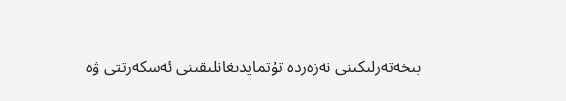بىخەتەرلىكىنى نەزەردە تۇتمايدىغانلىقىنى ئەسكەرتتى ۋە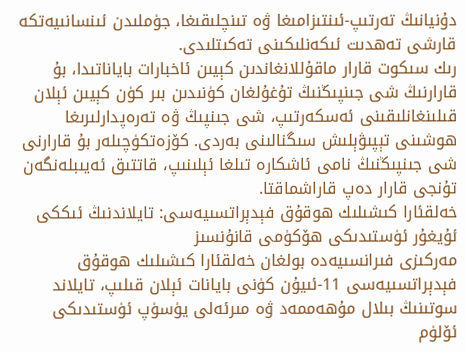دۇنيانىڭ تەرتىپ-ئىنتىزامىغا ۋە تىنچلىقىغا، جۈملىدن ئىنسانىيەتكە قارشى تەھدىت ئىكەنلىكىنى تەكىتلىدى.
رىك سىكوت قارار ماقۇللانغاندىن كېيىن ئاخبارات باياناتىدا، بۇ قارارنىڭ شى جىنپىڭنىڭ تۇغۇلغان كۈنىدىن بىر كۈن كېيىن ئېلان قىلىنغانلىقىنى ئەسكەرتىپ، شى جىنپىڭ ۋە تەرەپدارلىرىغا ھوشىنى تېپىۋېلىش سىگنالىنى بەردى. كۆزەتكۈچىلەر بۇ قارارنى شى جىنپىڭنىڭ نامى ئاشكارە تىلغا ئېلىنىپ، قاتتىق ئەيىبلەنگەن تۇنجى قارار دەپ قاراشماقتا.
خەلقئارا كىشىلىك ھوقۇق فېدېراتسىيەسى: تايلاندنىڭ ئىككى ئۇيغۇر ئۈستىدىكى ھۆكۈمى قانۇنسىز
مەركىزى فىرانسىيەدە بولغان خەلقئارا كىشىلىك ھوقۇق فېدېراتسىيەسى 11-ئىيۇن كۈنى بايانات ئېلان قىلىپ، تايلاند سوتىنىڭ بىلال مۇھەممەد ۋە مىرئەلى يۈسۈپ ئۈستىدىكى ئۆلۈم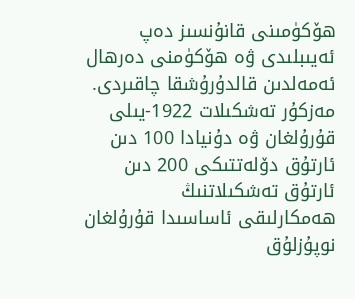ھۆكۈمىنى قانۇنسىز دەپ ئەيىبلىدى ۋە ھۆكۈمنى دەرھال ئەمەلدىن قالدۇرۇشقا چاقىردى.
مەزكۇر تەشكىلات 1922-يىلى قۇرۇلغان ۋە دۇنيادا 100 دىن ئارتۇق دۆلەتتىكى 200 دىن ئارتۇق تەشكىلاتنىڭ ھەمكارلىقى ئاساسىدا قۇرۇلغان نوپۇزلۇق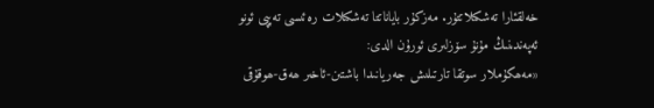خەلقئارا تەشكىلاتتۇر. مەزكۇر باياناتتا تەشكىلات رەئىسى تەپپى ئونو ئەپەندىنىڭ مۇنۇ سۆزلىرى ئورۇن الدى:
«مەھكۇملار سوتقا تارتىلىش جەريانىدا باشتىن-ئاخىر ھەق-ھوقۇقى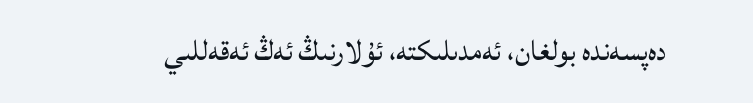دەپسەندە بولغان، ئەمدىلىكتە، ئۇلارنىڭ ئەڭ ئەقەللىي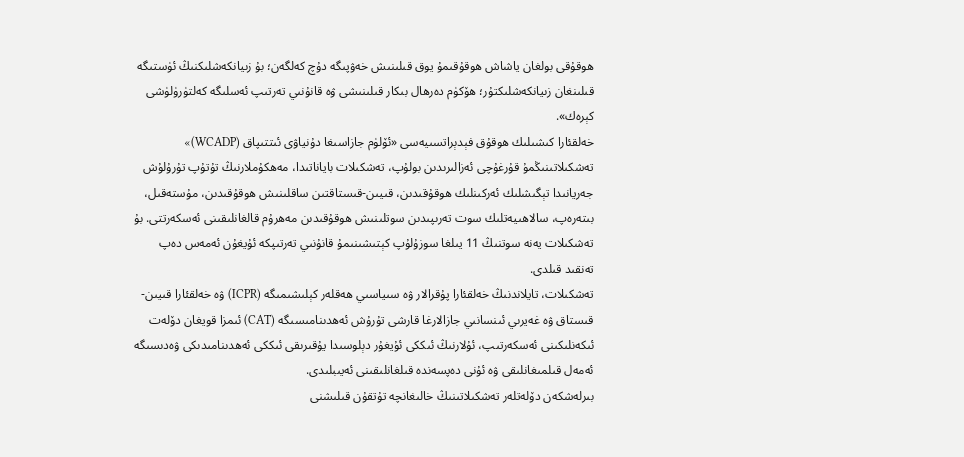ھوقۇقى بولغان ياشاش ھوقۇقىمۇ يوق قىلىنىش خەۋپىگە دۇچ كەلگەن؛ بۇ زىيانكەشلىكنىڭ ئۈستىگە قىلىنغان زىيانكەشلىكتۇر؛ ھۆكۈم دەرھال بىكار قىلىنىشى ۋە قانۇنىي تەرتىپ ئەسلىگە كەلتۈرۈلۈشى كېرەك».
خەلقئارا كىشىلىك ھوقۇق فېدېراتسىيەسى «ئۆلۈم جازاسىغا دۇنياۋى ئىتتىپاق (WCADP)» تەشكىلاتىنىڭمۇ قۇرغۇچى ئەزالىرىدىن بولۇپ، تەشكىلات باياناتىدا، مەھكۇملارنىڭ تۇتۇپ تۇرۇلۇش جەريانىدا تېگىشلىك ئەركىنلىك ھوقۇقىدىن، قىيىن-قىستاقتىن ساقلىنىش ھوقۇقىدىن، مۇستەقىل، بىتەرەپ، سالاھىيەتلىك سوت تەرىپىدىن سوتلىنىش ھوقۇقىدىن مەھرۇم قالغانلىقىنى ئەسكەرتتى. بۇ تەشكىلات يەنە سوتنىڭ 11 يىلغا سوزۇلۇپ كېتىشىنىمۇ قانۇنىي تەرتىپكە ئۇيغۇن ئەمەس دەپ تەنقىد قىلدى.
تەشكىلات، تايلاندنىڭ خەلقئارا پۇقرالار ۋە سىياسىي ھەقلەر كېلىشىمىگە (ICPR) ۋە خەلقئارا قىيىن-قىستاق ۋە غەيرىي ئىنسانىي جازالارغا قارشى تۇرۇش ئەھدىنامىسىگە (CAT) ئىمزا قويغان دۆلەت ئىكەنلىكىنى ئەسكەرتىپ، ئۇلارنىڭ ئىككى ئۇيغۇر دېلوسىدا يۇقىرىقى ئىككى ئەھدىنامىدىكى ۋەدىسىگە ئەمەل قىلمىغانلىقى ۋە ئۇنى دەپسەندە قىلغانلىقىنى ئەيىبلىدى.
بىرلەشكەن دۆلەتلەر تەشكىلاتىنىڭ خالىغانچە تۇتقۇن قىلىشنى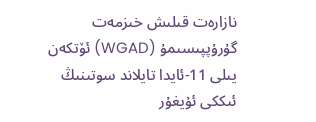نازارەت قىلىش خىزمەت گۇرۇپپىسىمۇ (WGAD) ئۆتكەن يىلى 11-ئايدا تايلاند سوتىنىڭ ئىككى ئۇيغۇر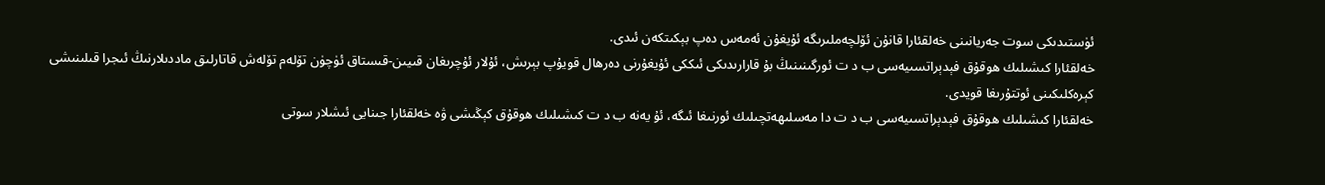ئۈستىدىكى سوت جەريانىنى خەلقئارا قانۇن ئۆلچەملىرىگە ئۇيغۇن ئەمەس دەپ بېكىتكەن ئىدى.
خەلقئارا كىشىلىك ھوقۇق فېدېراتسىيەسى ب د ت ئورگىنىنىڭ بۇ قارارىدىكى ئىككى ئۇيغۇرنى دەرھال قويۇپ بېرىش، ئۇلار ئۇچرىغان قىيىن-قىستاق ئۈچۈن تۆلەم تۆلەش قاتارلىق ماددىلارنىڭ ئىجرا قىلىنىشى كېرەكلىكىنى ئوتتۇرىغا قويدى.
خەلقئارا كىشىلىك ھوقۇق فېدېراتسىيەسى ب د ت دا مەسلىھەتچىلىك ئورنىغا ئىگە، ئۇ يەنە ب د ت كىشىلىك ھوقۇق كېڭىشى ۋە خەلقئارا جىنايى ئىشلار سوتى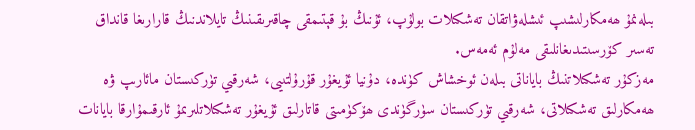بىلەنمۇ ھەمكارلىشىپ ئىشلەۋاتقان تەشكىلات بولۇپ، ئۇنىڭ بۇ قېتىمقى چاقىرىقىنىڭ تايلاندنىڭ قارارىغا قانداق تەسىر كۆرسىتىدىغانلىقى مەلۇم ئەمەس.
مەزكۇر تەشكىلاتنىڭ باياناتى بىلەن ئوخشاش كۈندە، دۇنيا ئۇيغۇر قۇرۇلتىيى، شەرقىي تۈركىستان مائارىپ ۋە ھەمكارلىق تەشكىلاتى، شەرقىي تۈركىستان سۈرگۈندى ھۆكۈمىتى قاتارلىق ئۇيغۇر تەشكىلاتلىرىمۇ ئارقىمۇارقا بايانات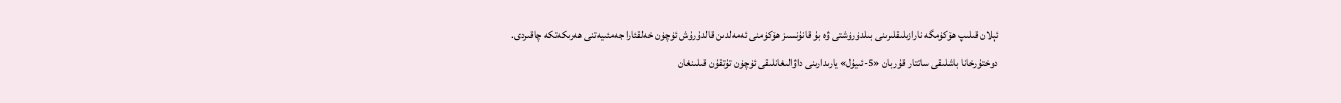ئېلان قىلىپ ھۆكۈمگە نارازىلىقلىرىنى بىلدۈرۈشتى ۋە بۇ قانۇنسىز ھۆكۈمنى ئەمەلدىن قالدۇرۇش ئۈچۈن خەلقئارا جەمئىيەتنى ھەرىكەتكە چاقىردى.
دوختۇرخانا باشلىقى ساتتار قۇربان «5-ئىيۇل» يارىدارىنى داۋالىغانلىقى ئۈچۈن تۇتقۇن قىلىنغان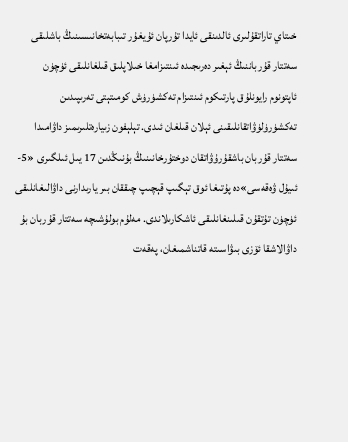خىتاي تاراتقۇلىرى ئالدىنقى ئايدا تۇرپان ئۇيغۇر تىبابەتخانىسىنىڭ باشلىقى سەتتار قۇرباننىڭ ئېغىر دەرىجىدە ئىنتىزامغا خىلاپلىق قىلغانلىقى ئۈچۈن ئاپتونوم رايونلۇق پارتىكوم ئىنتىزام تەكشۈرۈش كومىتېتى تەرىپىدىن تەكشۈرۈلۈۋاتقانلىقىنى ئېلان قىلغان ئىدى. تېلېفون زىيارەتلىرىمىز داۋامىدا سەتتار قۇربان باشقۇرۇۋاتقان دوختۇرخانىنىڭ بۇنىڭدىن 17 يىل ئىلگىرى «5-ئىيۇل ۋەقەسى»دە پۇتىغا ئوق تېگىپ قېچىپ چىققان بىر يارىدارنى داۋالىغانلىقى ئۈچۈن تۇتقۇن قىلىنغانلىقى ئاشكارىلاندى. مەلۇم بولۇشىچە سەتتار قۇربان بۇ داۋالاشقا ئۆزى بىۋاسىتە قاتناشمىغان، پەقەت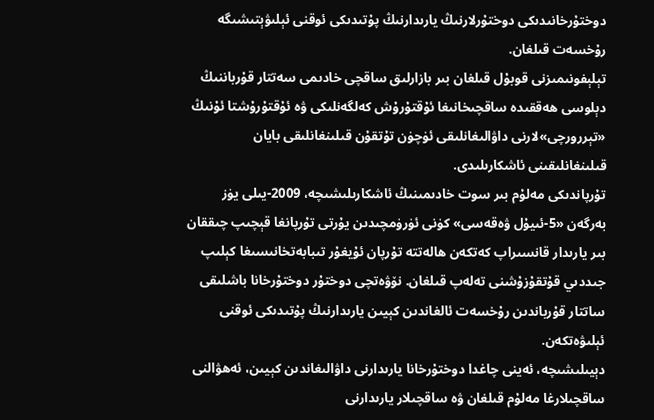دوختۇرخانىدىكى دوختۇرلارنىڭ يارىدارنىڭ پۇتىدىكى ئوقنى ئېلىۋېتىشىگە رۇخسەت قىلغان.
تېلېفونىمىزنى قوبۇل قىلغان بىر بازارلىق ساقچى خادىمى سەتتار قۇرباننىڭ دېلوسى ھەققىدە ساقچىخانىغا ئۇقتۇرۇش كەلگەنلىكى ۋە ئۇقتۇرۇشتا ئۇنىڭ «تېررورچى»لارنى داۋالىغانلىقى ئۈچۈن تۇتقۇن قىلىنغانلىقى بايان قىلىنغانلىقىنى ئاشكارىلىدى.
تۇرپاندىكى مەلۇم بىر سوت خادىمىنىڭ ئاشكارىلىشىچە، 2009-يىلى يۈز بەرگەن «5-ئىيۇل ۋەقەسى» كۈنى ئۈرۈمچىدىن يۇرتى تۇرپانغا قېچىپ چىققان بىر يارىدار قانسىراپ كەتكەن ھالەتتە تۇرپان ئۇيغۇر تىبابەتخانىسىغا كېلىپ جىددىي قۇتقۇزۇشنى تەلەپ قىلغان. نۆۋەتچى دوختۇر دوختۇرخانا باشلىقى ساتتار قۇرباندىن رۇخسەت ئالغاندىن كېيىن يارىدارنىڭ پۇتىدىكى ئوقنى ئېلىۋەتكەن.
دېيىلىشىچە، ئەينى چاغدا دوختۇرخانا يارىدارنى داۋالىغاندىن كېيىن، ئەھۋالنى ساقچىلارغا مەلۇم قىلغان ۋە ساقچىلار يارىدارنى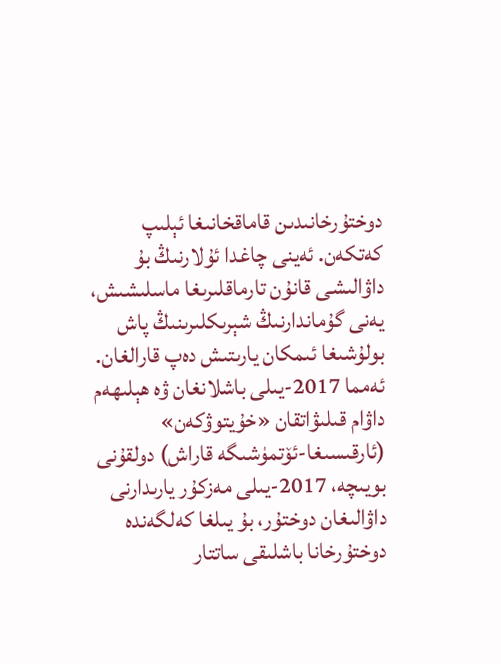دوختۇرخانىدىن قاماقخانىغا ئېلىپ كەتكەن. ئەينى چاغدا ئۇلارنىڭ بۇ داۋالىشى قانۇن تارماقلىرىغا ماسلىشىش، يەنى گۇماندارنىڭ شېرىكلىرىنىڭ پاش بولۇشىغا ئىمكان يارىتىش دەپ قارالغان. ئەمما 2017-يىلى باشلانغان ۋە ھېلىھەم داۋام قىلىۋاتقان «خۇيتوۋكەن» (ئارقىسىغا-ئۆتمۈشىگە قاراش) دولقۇنى بويىچە، 2017-يىلى مەزكۇر يارىدارنى داۋالىغان دوختۇر، بۇ يىلغا كەلگەندە دوختۇرخانا باشلىقى ساتتار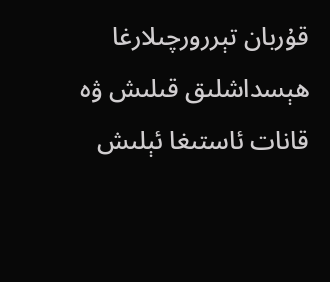قۇربان تېررورچىلارغا ھېسداشلىق قىلىش ۋە قانات ئاستىغا ئېلىش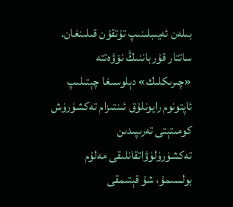بىلەن ئەيىبلىنىپ تۇتقۇن قىلىنغان.
ساتتار قۇرباننىڭ نۆۋەتتە «چىرىكلىك» دېلوسىغا چېتىلىپ ئاپتونوم رايونلۇق ئىنتىزام تەكشۈرۈش كومىتېتى تەرىپىدىن تەكشۈرۈلۈۋاتقانلىقى مەلۇم بولسىمۇ، شۇ قېتىمقى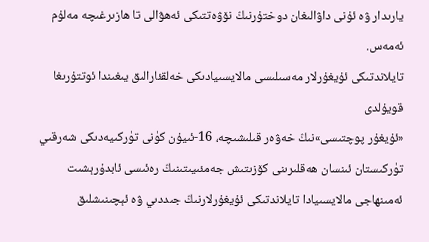يارىدار ۋە ئۇنى داۋالىغان دوختۇرنىڭ نۆۋەتتىكى ئەھۋالى تا ھازىرغىچە مەلۇم ئەمەس.
تايلاندتىكى ئۇيغۇرلار مەسىلىسى مالايسىيادىكى خەلقئارالىق يىغىندا ئوتتۇرىغا قويۇلدى
«ئۇيغۇر پوچتىسى»نىڭ خەۋەر قىلىشىچە، 16-ئىيۇن كۈنى تۈركىيەدىكى شەرقىي تۈركىستان ئىنسان ھەقلىرىنى كۆزىتىش جەمئىيىتىنىڭ رەئىسى ئابدۇرېشىت ئەمىنھاجى مالايسىيادا تايلاندتىكى ئۇيغۇرلارنىڭ جىددىي ۋە ئېچىنىشلىق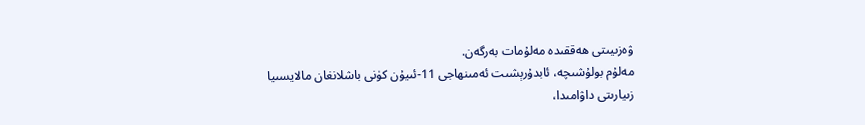ۋەزىيىتى ھەققىدە مەلۇمات بەرگەن.
مەلۇم بولۇشىچە، ئابدۇرېشىت ئەمىنھاجى 11-ئىيۇن كۈنى باشلانغان مالايسىيا زىيارىتى داۋامىدا،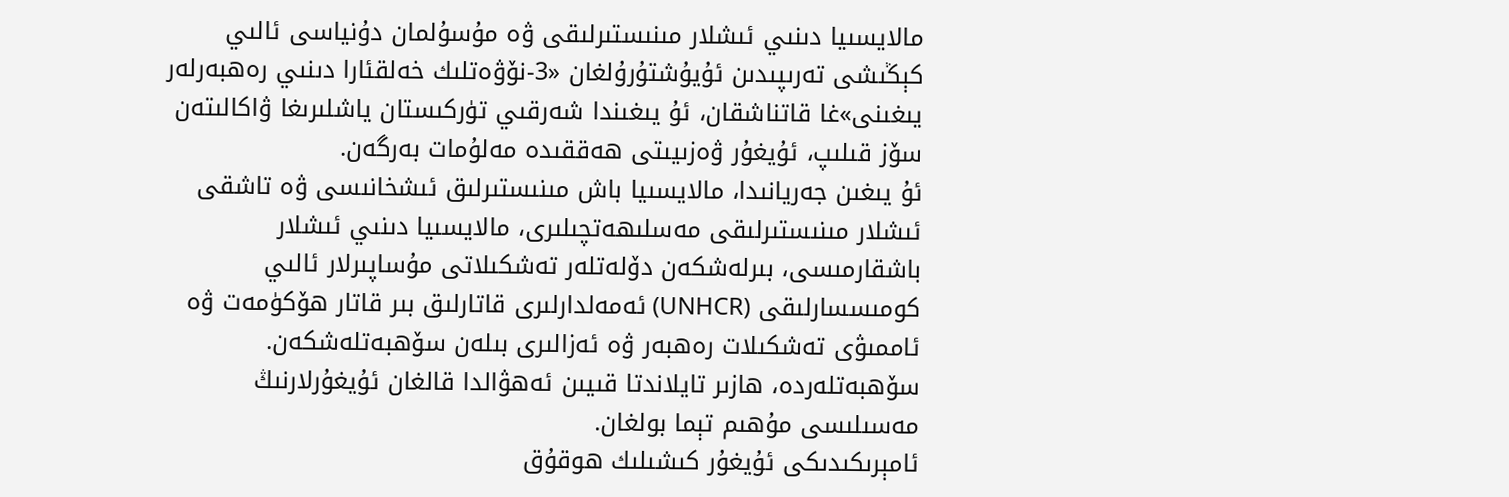مالايسىيا دىنىي ئىشلار مىنىستىرلىقى ۋە مۇسۇلمان دۇنياسى ئالىي كېڭىشى تەرىپىدىن ئۇيۇشتۇرۇلغان «3-نۆۋەتلىك خەلقئارا دىنىي رەھبەرلەر يىغىنى»غا قاتناشقان، ئۇ يىغىندا شەرقىي تۈركىستان ياشلىرىغا ۋاكالىتەن سۆز قىلىپ، ئۇيغۇر ۋەزىيىتى ھەققىدە مەلۇمات بەرگەن.
ئۇ يىغىن جەريانىدا، مالايسىيا باش مىنىستىرلىق ئىشخانىسى ۋە تاشقى ئىشلار مىنىستىرلىقى مەسلىھەتچىلىرى، مالايسىيا دىنىي ئىشلار باشقارمىسى، بىرلەشكەن دۆلەتلەر تەشكىلاتى مۇساپىرلار ئالىي كومىسسارلىقى (UNHCR) ئەمەلدارلىرى قاتارلىق بىر قاتار ھۆكۈمەت ۋە ئاممىۋى تەشكىلات رەھبەر ۋە ئەزالىرى بىلەن سۆھبەتلەشكەن.
سۆھبەتلەردە، ھازىر تايلاندتا قىيىن ئەھۋالدا قالغان ئۇيغۇرلارنىڭ مەسىلىسى مۇھىم تېما بولغان.
ئامېرىكىدىكى ئۇيغۇر كىشىلىك ھوقۇق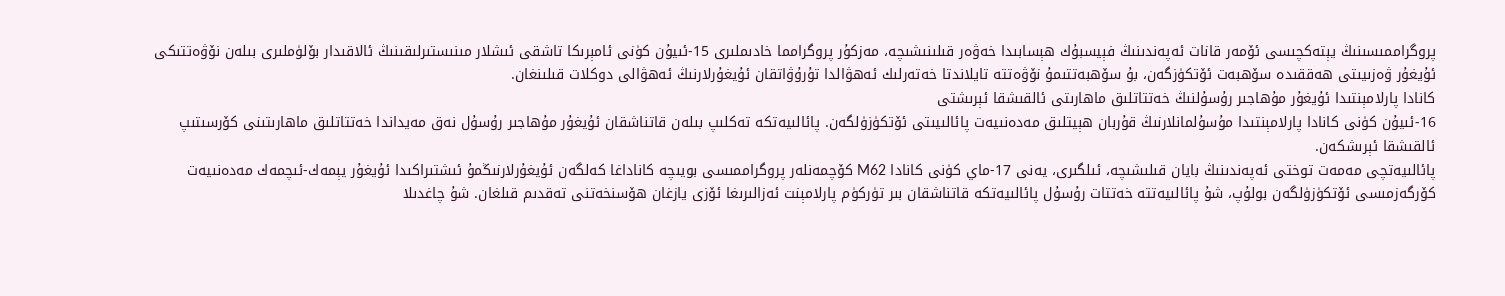پروگراممىسىنىڭ يېتەكچىسى ئۆمەر قانات ئەپەندىنىڭ فېيسبۇك ھېسابىدا خەۋەر قىلىنىشىچە، مەزكۇر پروگرامما خادىملىرى 15-ئىيۇن كۈنى ئامېرىكا تاشقى ئىشلار مىنىستىرلىقىنىڭ ئالاقىدار بۆلۈملىرى بىلەن نۆۋەتتىكى ئۇيغۇر ۋەزىيىتى ھەققىدە سۆھبەت ئۆتكۈزگەن، بۇ سۆھبەتتىمۇ نۆۋەتتە تايلاندتا خەتەرلىك ئەھۋالدا تۇرۇۋاتقان ئۇيغۇرلارنىڭ ئەھۋالى دوكلات قىلىنغان.
كانادا پارلامېنتىدا ئۇيغۇر مۇھاجىر رۇسۇلنىڭ خەتتاتلىق ماھارىتى ئالقىشقا ئېرىشتى
16-ئىيۇن كۈنى كانادا پارلامېنتىدا مۇسۇلمانلارنىڭ قۇربان ھېيتلىق مەدەنىيەت پائالىيىتى ئۆتكۈزۈلگەن. پائالىيەتكە تەكلىپ بىلەن قاتناشقان ئۇيغۇر مۇھاجىر رۇسۇل نەق مەيداندا خەتتاتلىق ماھارىتىنى كۆرسىتىپ ئالقىشقا ئېرىشكەن.
پائالىيەتچى مەمەت توختى ئەپەندىنىڭ بايان قىلىشىچە، ئىلگىرى، يەنى 17-ماي كۈنى كانادا M62 كۆچمەنلەر پروگراممىسى بويىچە كاناداغا كەلگەن ئۇيغۇرلارنىڭمۇ ئىشتىراكىدا ئۇيغۇر يېمەك-ئىچمەك مەدەنىيەت كۆرگەزمىسى ئۆتكۈزۈلگەن بولۇپ، شۇ پائالىيەتتە خەتتات رۇسۇل پائالىيەتكە قاتناشقان بىر تۈركۈم پارلامېنت ئەزالىرىغا ئۆزى يازغان ھۆسنخەتنى تەقدىم قىلغان. شۇ چاغدىلا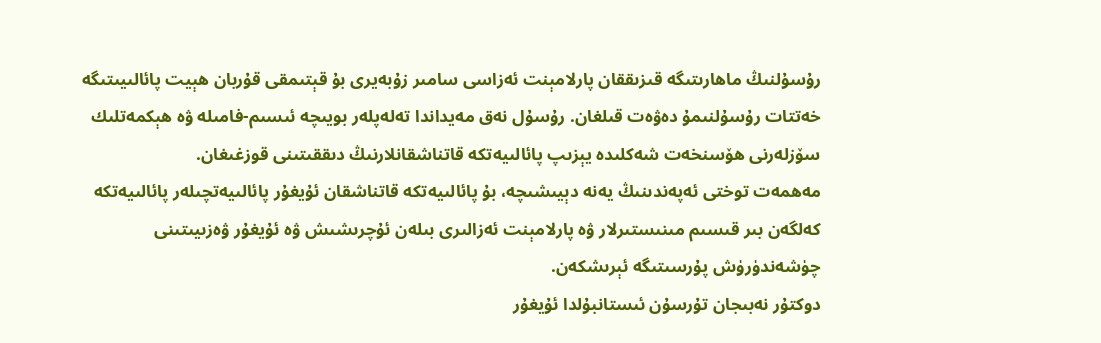رۇسۇلنىڭ ماھارىتىگە قىزىققان پارلامېنت ئەزاسى سامىر زۇبەيرى بۇ قېتىمقى قۇربان ھېيت پائالىيىتىگە خەتتات رۇسۇلنىمۇ دەۋەت قىلغان. رۇسۇل نەق مەيداندا تەلەپلەر بويىچە ئىسىم-فامىلە ۋە ھېكمەتلىك سۆزلەرنى ھۆسنخەت شەكلىدە يېزىپ پائالىيەتكە قاتناشقانلارنىڭ دىققىتىنى قوزغىغان.
مەھمەت توختى ئەپەندىنىڭ يەنە دېيىشىچە، بۇ پائالىيەتكە قاتناشقان ئۇيغۇر پائالىيەتچىلەر پائالىيەتكە كەلگەن بىر قىسىم مىنىستىرلار ۋە پارلامېنت ئەزالىرى بىلەن ئۇچرىشىش ۋە ئۇيغۇر ۋەزىيىتىنى چۈشەندۈرۈش پۇرسىتىگە ئېرىشكەن.
دوكتۇر نەبىجان تۇرسۇن ئىستانبۇلدا ئۇيغۇر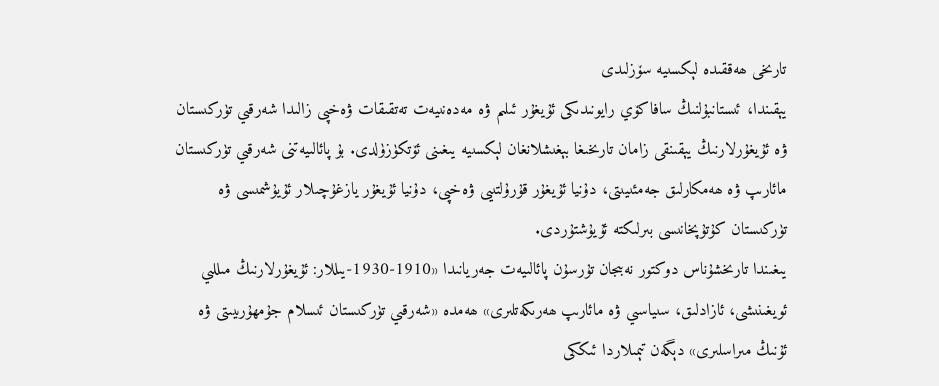تارىخى ھەققىدە لېكسىيە سۆزلىدى
يېقىندا، ئىستانبۇلنىڭ سافاكۆي رايونىدىكى ئۇيغۇر ئىلىم ۋە مەدەنىيەت تەتقىقات ۋەخپى زالىدا شەرقىي تۈركىستان ۋە ئۇيغۇرلارنىڭ يېقىنقى زامان تارىخىغا بېغىشلانغان لېكسىيە يىغىنى ئۆتكۈزۈلدى. بۇ پائالىيەتنى شەرقىي تۈركىستان مائارىپ ۋە ھەمكارلىق جەمئىيىتى، دۇنيا ئۇيغۇر قۇرۇلتىيى ۋەخپى، دۇنيا ئۇيغۇر يازغۇچىلار ئۇيۇشمىسى ۋە تۈركىستان كۇتۇپخانىسى بىرلىكتە ئۇيۇشتۇردى.
يىغىندا تارىخشۇناس دوكتور نەبىجان تۇرسۇن پائالىيەت جەريانىدا «1910-1930-يىللار: ئۇيغۇرلارنىڭ مىللىي ئويغىنىشى، ئازادلىق، سىياسىي ۋە مائارىپ ھەرىكەتلىرى» ھەمدە «شەرقىي تۈركىستان ئىسلام جۇمھۇرىيىتى ۋە ئۇنىڭ مىراسلىرى» دېگەن تېمىلاردا ئىككى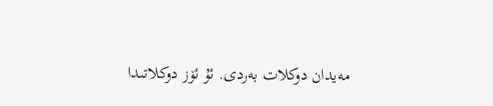مەيدان دوكلات بەردى. ئۇ ئۆز دوكلاتىدا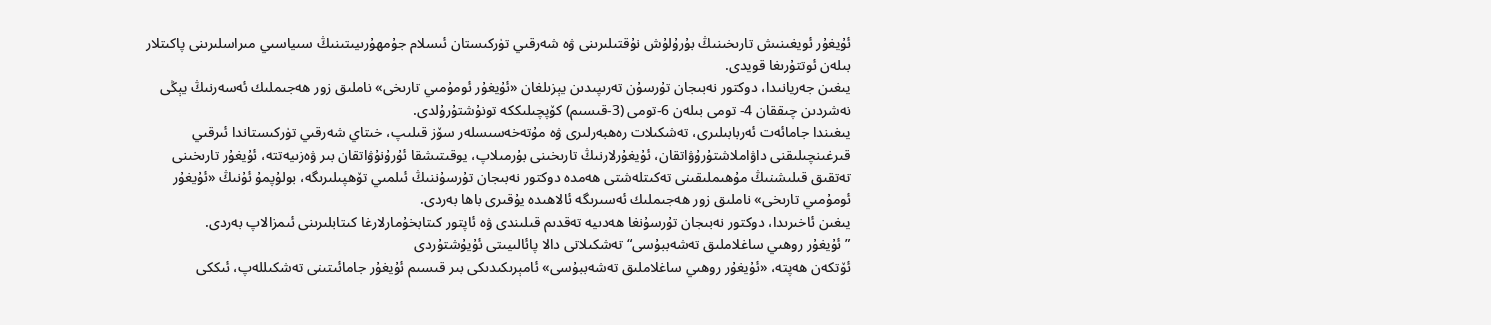ئۇيغۇر ئويغىنىش تارىخىنىڭ بۇرۇلۇش نۇقتىلىرىنى ۋە شەرقىي تۈركىستان ئىسلام جۇمھۇرىيىتىنىڭ سىياسىي مىراسلىرىنى پاكىتلار بىلەن ئوتتۇرىغا قويدى.
يىغىن جەريانىدا، دوكتور نەبىجان تۇرسۇن تەرىپىدىن يېزىلغان «ئۇيغۇر ئومۇمىي تارىخى» ناملىق زور ھەجىملىك ئەسەرنىڭ يېڭى نەشردىن چىققان 4- تومى بىلەن 6-تومى (3-قىسىم) كۆپچىلىككە تونۇشتۇرۇلدى.
يىغىندا جامائەت ئەربابىلىرى، تەشكىلات رەھبەرلىرى ۋە مۇتەخەسىسلەر سۆز قىلىپ، خىتاي شەرقىي تۈركىستاندا ئىرقىي قىرغىنچىلىقنى داۋاملاشتۇرۇۋاتقان، ئۇيغۇرلارنىڭ تارىخىنى بۇرمىلاپ، يوقىتىشقا ئۇرۇنۇۋاتقان بىر ۋەزىيەتتە، ئۇيغۇر تارىخىنى تەتقىق قىلىشنىڭ مۇھىملىقىنى تەكىتلەشتى ھەمدە دوكتور نەبىجان تۇرسۇننىڭ ئىلمىي تۆھپىلىرىگە، بولۇپمۇ ئۇنىڭ «ئۇيغۇر ئومۇمىي تارىخى» ناملىق زور ھەجىملىك ئەسىرىگە ئالاھىدە يۇقىرى باھا بەردى.
يىغىن ئاخىرىدا، دوكتور نەبىجان تۇرسۇنغا ھەدىيە تەقدىم قىلىندى ۋە ئاپتور كىتابخۇمارلارغا كىتابلىرىنى ئىمزالاپ بەردى.
”ئۇيغۇر روھىي ساغلاملىق تەشەببۇسى“ تەشكىلاتى دالا پائالىيىتى ئۇيۇشتۇردى
ئۆتكەن ھەپتە، «ئۇيغۇر روھىي ساغلاملىق تەشەببۇسى» ئامېرىكىدىكى بىر قىسىم ئۇيغۇر جامائىتىنى تەشكىللەپ، ئىككى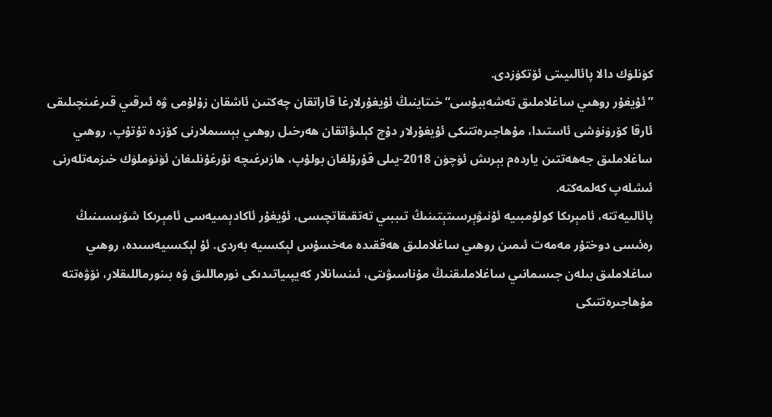كۈنلۈك دالا پائالىيىتى ئۆتكۈزدى.
”ئۇيغۇر روھىي ساغلاملىق تەشەببۇسى“ خىتاينىڭ ئۇيغۇرلارغا قاراتقان چەكتىن ئاشقان زۇلۇمى ۋە ئىرقىي قىرغىنچىلىقى ئارقا كۆرۈنۈشى ئاستىدا، مۇھاجىرەتتىكى ئۇيغۇرلار دۇچ كېلىۋاتقان ھەرخىل روھىي بېسىملارنى كۆزدە تۇتۇپ، روھىي ساغلاملىق جەھەتتىن ياردەم بېرىش ئۈچۈن 2018-يىلى قۇرۇلغان بولۇپ، ھازىرغىچە نۇرغۇنلىغان ئۈنۈملۈك خىزمەتلەرنى ئىشلەپ كەلمەكتە.
پائالىيەتتە، ئامېرىكا كولۇمبىيە ئۇنىۋېرسىتېتىنىڭ تىببىي تەتقىقاتچىسى، ئۇيغۇر ئاكادېمىيەسى ئامېرىكا شۆبىسىنىڭ رەئىسى دوختۇر مەمەت ئىمىن روھىي ساغلاملىق ھەققىدە مەخسۇس لېكسىيە بەردى. ئۇ لېكسىيەسىدە، روھىي ساغلاملىق بىلەن جىسمانىي ساغلاملىقنىڭ مۇناسىۋىتى، ئىنسانلار كەيپىياتىدىكى نورماللىق ۋە بىنورماللىقلار، نۆۋەتتە مۇھاجىرەتتىكى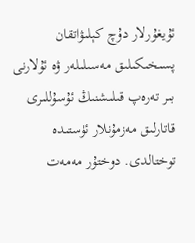ئۇيغۇرلار دۇچ كېلىۋاتقان پسىخىكىلىق مەسىلىلەر ۋە ئۇلارنى بىر تەرەپ قىلىشنىڭ ئۇسۇللىرى قاتارلىق مەزمۇنلار ئۈستىدە توختالدى. دوختۇر مەمەت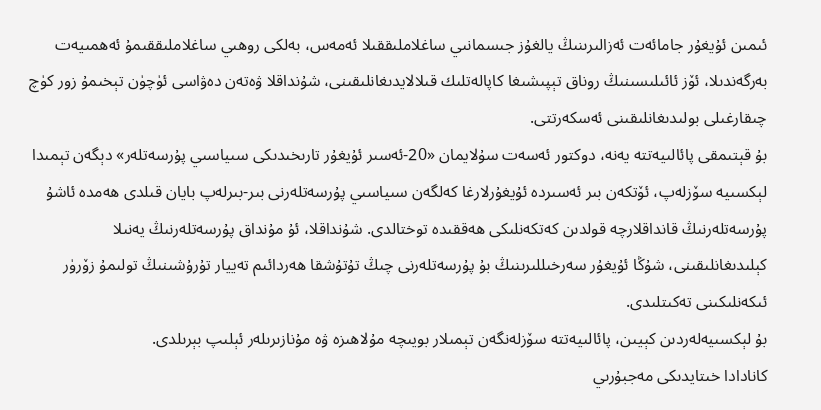ئىمىن ئۇيغۇر جامائەت ئەزالىرىنىڭ يالغۇز جىسمانىي ساغلاملىققىلا ئەمەس، بەلكى روھىي ساغلاملىققىمۇ ئەھمىيەت بەرگەندىلا، ئۆز ئائىلىسىنىڭ روناق تېپىشىغا كاپالەتلىك قىلالايدىغانلىقىنى، شۇنداقلا ۋەتەن دەۋاسى ئۈچۈن تېخىمۇ زور كۈچ چىقارغىلى بولىدىغانلىقىنى ئەسكەرتتى.
بۇ قېتىمقى پائالىيەتتە يەنە، دوكتور ئەسەت سۇلايمان «20-ئەسىر ئۇيغۇر تارىخىدىكى سىياسىي پۇرسەتلەر» دېگەن تېمىدا لېكسىيە سۆزلەپ، ئۆتكەن بىر ئەسىردە ئۇيغۇرلارغا كەلگەن سىياسىي پۇرسەتلەرنى بىر-بىرلەپ بايان قىلدى ھەمدە ئاشۇ پۇرسەتلەرنىڭ قانداقلارچە قولدىن كەتكەنلىكى ھەققىدە توختالدى. شۇنداقلا، ئۇ مۇنداق پۇرسەتلەرنىڭ يەنىلا كېلىدىغانلىقىنى، شۇڭا ئۇيغۇر سەرخىللىرىنىڭ بۇ پۇرسەتلەرنى چىڭ تۇتۇشقا ھەردائىم تەييار تۇرۇشىنىڭ تولىمۇ زۆرۈر ئىكەنلىكىنى تەكىتلىدى.
بۇ لېكسىيەلەردىن كېيىن، پائالىيەتتە سۆزلەنگەن تېمىلار بويىچە مۇلاھىزە ۋە مۇنازىرىلەر ئېلىپ بېرىلدى.
كانادادا خىتايدىكى مەجبۇرىي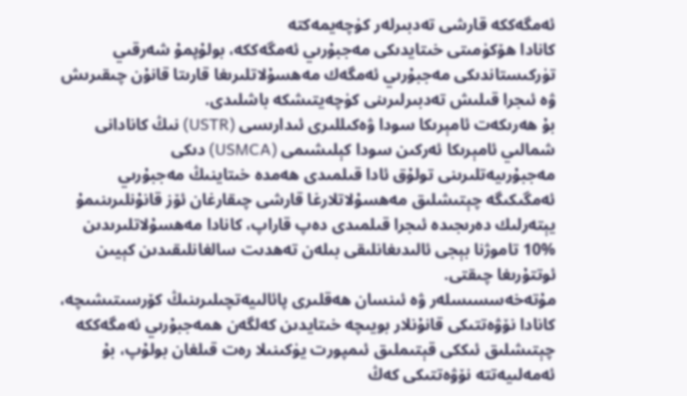ئەمگەككە قارشى تەدبىرلەر كۈچەيمەكتە
كانادا ھۆكۈمىتى خىتايدىكى مەجبۇرىي ئەمگەككە، بولۇپمۇ شەرقىي تۈركىستاندىكى مەجبۇرىي ئەمگەك مەھسۇلاتلىرىغا قارىتا قانۇن چىقىرىش ۋە ئىجرا قىلىش تەدبىرلىرىنى كۈچەيتىشكە باشلىدى.
بۇ ھەرىكەت ئامېرىكا سودا ۋەكىللىرى ئىدارىسى (USTR) نىڭ كانادانى شمالىي ئامېرىكا ئەركىن سودا كېلىشىمى (USMCA) دىكى مەجبۇرىيەتلىرىنى تولۇق ئادا قىلمىدى ھەمدە خىتاينىڭ مەجبۇرىي ئەمگىكىگە چېتىشلىق مەھسۇلاتلارغا قارشى چىقارغان ئۆز قانۇنلىرىنىمۇ يېتەرلىك دەرىجىدە ئىجرا قىلمىدى دەپ قاراپ، كانادا مەھسۇلاتلىرىدىن %10 تاموژنا بېجى ئالىدىغانلىقى بىلەن تەھدىت سالغانلىقىدىن كېيىن ئوتتۇرىغا چىقتى.
مۇتەخەسسىسلەر ۋە ئىنسان ھەقلىرى پائالىيەتچىلىرىنىڭ كۆرسىتىشىچە، كانادا نۆۋەتتىكى قانۇنلار بويىچە خىتايدىن كەلگەن ھمەجبۇرىي ئەمگەككە چېتىشلىق ئىككى قېتىملىق ئىمپورت يۈكىنىلا رەت قىلغان بولۇپ، بۇ ئەمەلىيەتتە نۆۋەتتىكى كەڭ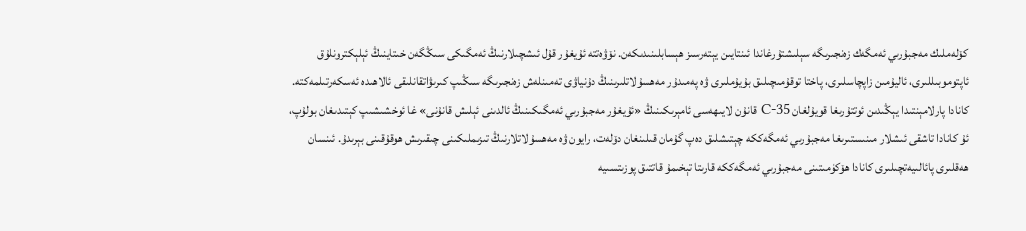كۆلەملىك مەجبۇرىي ئەمگەك زەنجىرىگە سېلىشتۇرغاندا ئىنتايىن يېتەرسىز ھېسابلىنىدىكەن. نۆۋەتتە ئۇيغۇر قۇل ئىشچىلارنىڭ ئەمگىكى سىڭگەن خىتاينىڭ ئېلېكترونلۇق ئاپتوموبىللىرى، ئاليۇمىن زاپچاسلىرى، پاختا توقۇمىچىلىق بۇيۇملىرى ۋە پەمىدۇر مەھسۇلاتلىرىنىڭ دۇنياۋى تەمىنلەش زەنجىرىگە سىڭىپ كىرىۋاتقانلىقى ئالاھىدە ئەسكەرتىلمەكتە.
كانادا پارلامېنتىدا يېڭىدىن ئوتتۇرىغا قويۇلغان C-35 قانۇن لايىھەسى ئامېرىكىنىڭ «ئۇيغۇر مەجبۇرىي ئەمگىكىنىڭ ئالدىنى ئېلىش قانۇنى» غا ئوخشىشىپ كېتىدىغان بولۇپ، ئۇ كانادا تاشقى ئىشلار مىنىستىرىغا مەجبۇرىي ئەمگەككە چېتىشلىق دەپ گۇمان قىلىنغان دۆلەت، رايون ۋە مەھسۇلاتلارنىڭ تىزىملىكىنى چىقىرىش ھوقۇقىنى بېرىدۇ. ئىنسان ھەقلىرى پائالىيەتچىلىرى كانادا ھۆكۈمىتىنى مەجبۇرىي ئەمگەككە قارىتا تېخىمۇ قاتتىق پوزىتسىيە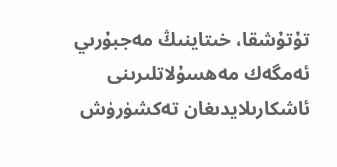تۇتۇشقا، خىتاينىڭ مەجبۇرىي ئەمگەك مەھسۇلاتلىرىنى ئاشكارىلايدىغان تەكشۈرۈش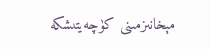مېخانىزمىنى كۈچەيتىشكە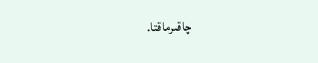چاقىرماقتا.